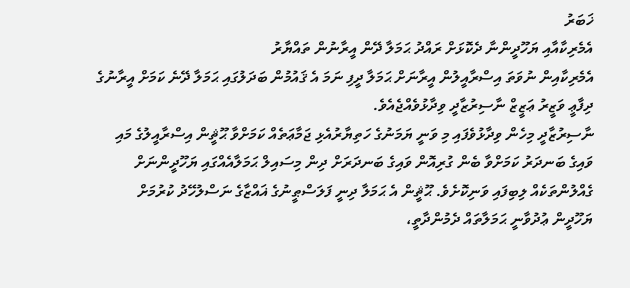ޚަބަރު
އެމެރިކާއާއި ޔަހޫދީންނާ ދެކޮޅަށް ރައްދު ޙަމަލާ ދޭން އީރާނުން ތައްޔާރު
އެމެރިކާއިން ނުވަތަ އިސްރާއީލުން އީރާނަށް ޙަމަލާ ދީފި ނަމަ އެ ޤައުމުން ބަދަލުގައި ޙަމަލާ ދޭނެ ކަމަށް އީރާނުގެ ދިފާޢީ ވަޒީރު ޢަޒީޒް ނާސިރުޒާދީ ވިދާޅުވެއްޖެއެވެ.
ނާސިރުޒާދީ މިހެން ވިދާޅުވެފައި މި ވަނީ ޔަމަނުގެ ހަތިޔާރުއެޅި ޖަމާޢަތެއް ކަމަށްވާ ޙޫޘީން އިސްރާއީލުގެ މައި ވައިގެ ބަނދަރު ކަމަށްވާ ބެން ގުރިއޮން ވައިގެ ބަނދަރަށް ދިން މިސައިލް ޙަމަލާއެއްގައި ޔަހޫދީންނަށް ގެއްލުންތަކެއް ލިބިފައި ވަނިކޮށެވެ. ޙޫޘީން އެ ޙަމަލާ ދިނީ ފަލަސްޠީނުގެ ޣައްޒާގެ ނަސްލުހޭދު ކުރުމަށް ޔަހޫދީން ޢުދުވާނީ ޙަމަލާތައް ދެމުންދާތީ،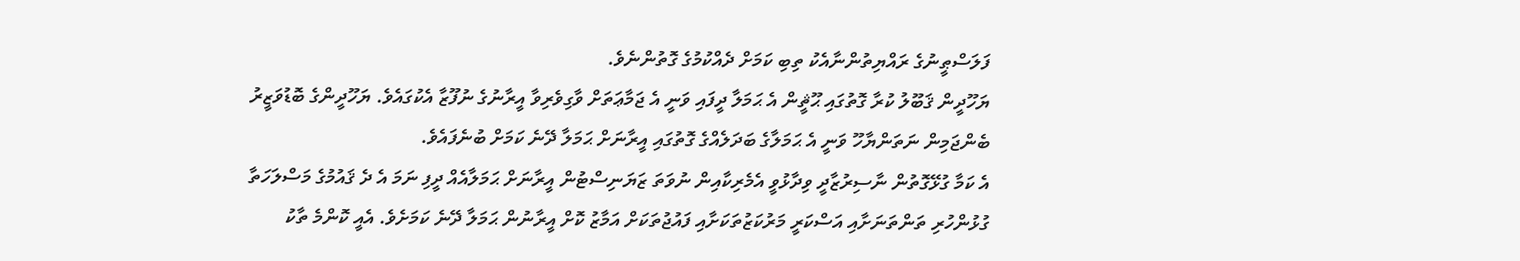ފަލަސްޠީނުގެ ރައްޔިތުންނާއެކު ތިބި ކަމަށް ދެއްކުމުގެ ގޮތުންނެވެ.
ޔަހޫދީން ޤަބޫލު ކުރާ ގޮތުގައި ޙޫޘީން އެ ޙަމަލާ ދީފައި ވަނީ އެ ޖަމާޢަތަށް ވާގިވެރިވާ އީރާނުގެ ނުފޫޒާ އެކުގައެވެ. ޔަހޫދީންގެ ބޮޑުވަޒީރު ބެންޖަމިން ނަތަންޔާހޫ ވަނީ އެ ޙަމަލާގެ ބަދަލެއްގެ ގޮތުގައި އީރާނަށް ޙަމަލާ ދޭނެ ކަމަށް ބުނެފައެވެ.
އެ ކަމާ ގުޅޭގޮތުން ނާސިރުޒާދީ ވިދާޅުވީ އެމެރިކާއިން ނުވަތަ ޒަޔަނިސްޓުން އީރާނަށް ޙަމަލާއެއް ދީފި ނަމަ އެ ދެ ޤައުމުގެ މަސްލަހަތާ ގުޅުންހުރި ތަންތަނަށާއި އަސްކަރީ މަރުކަޒުތަކަށާއި ފައުޖުތަކަށް އަމާޒު ކޮށް އީރާނުން ޙަމަލާ ދޭނެ ކަމަށެވެ. އެއީ ކޮންމެ ތާކު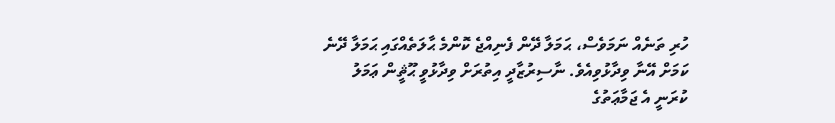ހުރި ތަނެއް ނަމަވެސް، ޙަމަލާ ދޭން ފެނިއްޖެ ކޮންމެ ޙާލަތެއްގައި ޙަމަލާ ދޭނެ ކަމަށް އޭނާ ވިދާޅުވިއެވެ. ނާސިރުޒާދީ އިތުރަށް ވިދާޅުވީ ޙޫޘީން ޢަމަލު ކުރަނީ އެ ޖަމާޢަތުގެ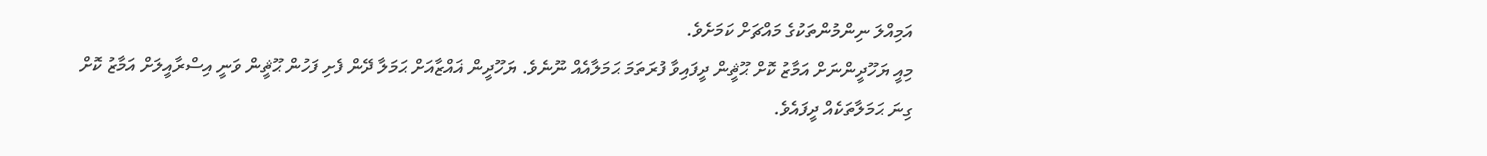އަމިއްލަ ނިންމުންތަކުގެ މައްޗަށް ކަމަށެވެ.
މިއީ ޔަހޫދީންނަށް އަމާޒު ކޮށް ޙޫޘީން ދީފައިވާ ފުރަތަމަ ޙަމަލާއެއް ނޫނެވެ. ޔަހޫދީން ޣައްޒާއަށް ޙަމަލާ ދޭން ފެށި ފަހުން ޙޫޘީން ވަނީ އިސްރާއީލަށް އަމާޒު ކޮށް ގިނަ ޙަމަލާތަކެއް ދީފައެވެ.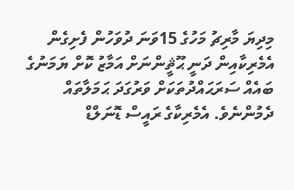މިދިޔަ މާރިޗު މަހުގެ 15ވަނަ ދުވަހުން ފެށިގެން އެމެރިކާއިން ދަނީ ޙޫޘީންނަށް އަމާޒު ކޮށް ޔަމަނުގެ ބައެއް ސަރަޙައްދުތަކަށް ވަރުގަދަ ޙަމަލާތައް ދެމުންނެވެ. އެމެރިކާގެ ރައީސް ޑޮނަލްޑް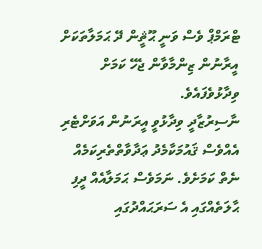ޓްރަމްޕް ވެސް ވަނީ ޙޫޘީން ދޭ ޙަމަލާތަކަށް އީރާނުން ޒިންމާވާން ޖެހޭ ކަމަށް ވިދާޅުވެފައެވެ.
ނާސިރުޒާދީ ވިދާޅުވީ އީރަނުން އަވަށްޓެރި އެއްވެސް ޤައުމަކާމެދު ޢަދާވާތްތެރިކަމެއް ނެތް ކަމަށެވެ. ނަމަވެސް ޙަމަލާއެއް ދީފި ޙާލަތެއްގައި އެ ސަރަޙައްދުގައި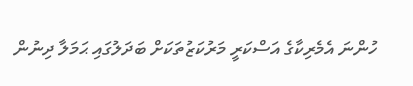ހުންނަ އެމެރިކާގެ އަސްކަރީ މަރުކަޒުތަކަށް ބަދަލުގައި ޙަމަލާ ދިނުން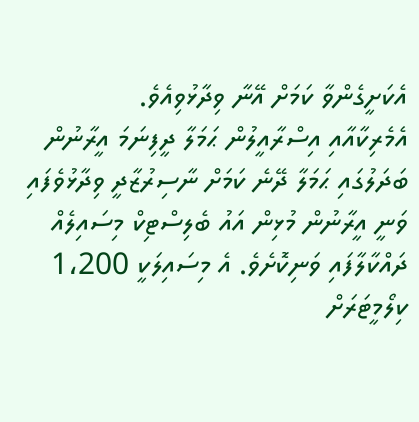އެކަށީގެންވާ ކަމަށް އޭނާ ވިދާޅުވިއެވެ.
އެމެރިކާއާއި އިސްރާއީލުން ޙަމަލާ ދީފިނަމަ އީރާނުން ބަދަލުގައި ޙަމަލާ ދޭނެ ކަމަށް ނާސިރުޒާދީ ވިދާޅުވެފައި ވަނީ އީރާނުން މުޅިން އައު ބެލިސްޓިކް މިސައިލެއް ދައްކާލާފައި ވަނިކޮށެވެ. އެ މިސައިލަކީ 1،200 ކިލޯމީޓަރަށް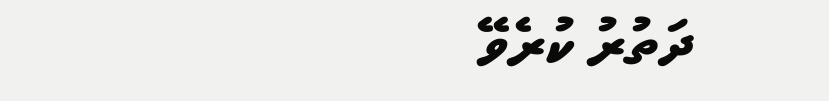ދަތުރު ކުރެވޭ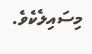މިސައިލެކެވެ.